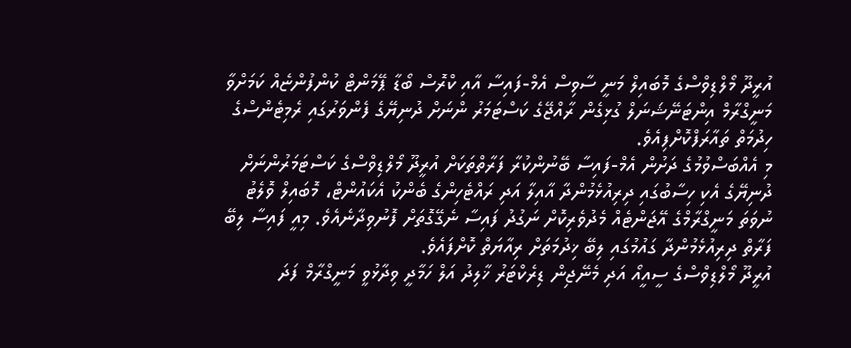އުރީދޫ މޯލްޑިވްސްގެ މޮބައިލް މަނީ ސާވިސް އެމް-ފައިސާ އާއި ކްރޮސް ބޯޑާ ޕޭމަންޓް ކުންފުންޏެއް ކަމަށްވާ މަނީގްރާމް އިންޓަނޭޝަނަލް ގުޅިގެން ރާއްޖޭގެ ކަސްޓަމަރު ންނަށް ދުނިޔޭގެ ފެންވަރުގައި ރެމިޓެންސްގެ ހިދުމަތް ތައާރަފްކޮށްފިއެވެ.
މި އެއްބަސްވުމުގެ ދަށުން އެމް-ފައިސާ ބޭނުންކުރާ ފަރާތްތަކަށް އުރީދޫ މޯލްޑިވްސްގެ ކަސްޓަމަރުންނަށް ދުނިޔޭގެ އެކި ހިސާބުގައި ދިރިއުޅެމުންދާ އާއިލާ އަދި ރައްޓެހިންގެ ބެންކު އެކައުންޓް، މޮބައިލް ވޮލެޓު ނުވަތަ މަނީގްރާމްގެ އޭޖަންޓެއް މެދުވެރިކޮށް ނަގުދު ފައިސާ ނެގޭގޮތަށް ފޮނުވިދާނެއެވެ. މިއީ ފައިސާ ލިބޭ ފަރާތް ދިރިއުޅެމުންދާ ގައުމުގައި ލިބޭ ޚިދުމަތަށް ރިއާޔަތް ކޮށްފައެވެ.
އުރީދޫ މޯލްޑިވްސްގެ ސީއީއޯ އަދި މެނޭޖިން ޑިރެކްޓަރު ޚާލިދު އަލް ހަމާދީ ވިދާޅުވީ މަނީގްރާމް ފަދަ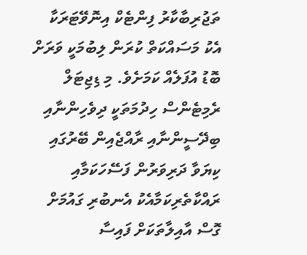ތަޖުރިބާކާރު ފިންޓެކް އިނޮވޭޓަރަކާ އެކު މަސައްކަތް ކުރަން ލިބުމަކީ ވަރަށް ބޮޑު އުފަލެއް ކަމަށެވެ. މި ޑިޖިޓަލް ރެމިޓެންސް ހިދުމަތަކީ ދިވެހިންނާއި ބިދޭސީންނާއި ރާއްޖެއިން ބޭރުގައި ކިޔަވާ ދަރިވަރުން ފަސޭހަކަމާއި ރައްކާތެރިކަމާއެކު އެނބުރި ގައުމަށް ގޮސް އާއިލާތަކަށް ފައިސާ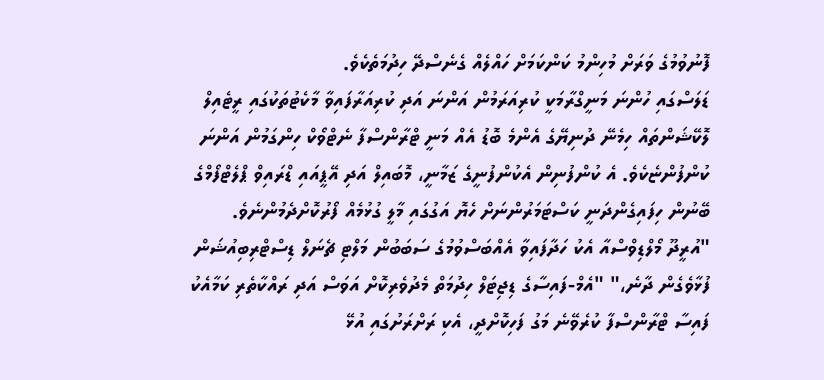ފޮނުވުމުގެ ވަރަށް މުހިންމު ކަންކަމަށް ހައްލެއް ގެނެސްދޭ ހިދުމަތެކެވެ.
ޑަލަސްގައި ހުންނަ މަނީގްރާމަކީ ކުރިއަރަމުން އަންނަ އަދި ކުރިއަރާފައިވާ މާކެޓުތަކުގައި ރީޓެއިލް ލޮކޭޝަންތައް ހިމެނޭ ދުނިޔޭގެ އެންމެ ބޮޑު އެއް މަނީ ޓްރާންސްފާ ނެޓްވޯކް ހިންގަމުން އަންނަ ކުންފުންޏެކެވެ. އެ ކުންފުނިން އެކުންފުނީގެ ޒަމާނީ، މޮބައިލް އަދި އޭޕީއައި ޑްރައިވް ޕްލެޓްފޯމްގެ ބޭނުން ހިފައިގެންދަނީ ކަސްޓަމަރުންނަށް ހެޔޮ އަގުގައި މާލީ ގުޅުމެއް ފޯރުކޮށްދެމުންނެވެ.
"އުރީދޫ މޯލްޑިވްސްއާ އެކު ހަދާފައިވާ އެއްބަސްވުމުގެ ސަބަބުން މަލްޓި ޗެނަލް ޑިސްޓްރިބިއުޝަން ފުޅާވެގެން ދާނެ،" "އެމް-ފައިސާގެ ޑިޖިޓަލް ހިދުމަތް މެދުވެރިކޮށް އަވަސް އަދި ރައްކާތެރި ކަމާއެކު ފައިސާ ޓްރާންސްފާ ކުރެވޭނެ މަގު ފަހިކޮށްދީ، އެކި ރަށްރަށުގައި އުޅޭ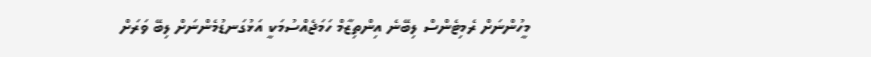މީހުންނަށް ރެމިޓެންސް ލިބޭނެ އިންތިޒާމް ހަމަޖެއްސުމަކީ އަޅުގަނޑުމެންނަށް ލިބޭ ވަރަށް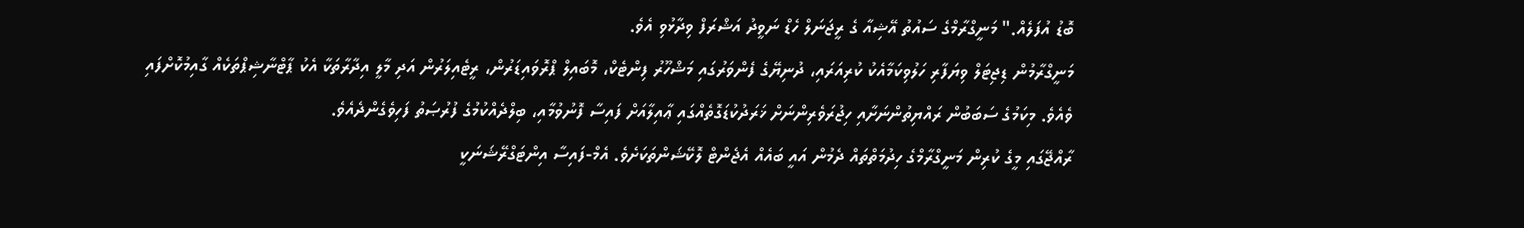ބޮޑު އުފަލެއް." މަނީގްރާމްގެ ސައުތު އޭޝިއާ ގެ ރީޖަނަލް ހެޑް ނަވީދު އަޝްރަފް ވިދާޅުވި އެވެ.
މަނީގްރާމުން ޑިޖިޓަލް ވިޔަފާރި ހަލުވިކަމާއެކު ކުރިއަރައި، ދުނިޔޭގެ ފެންވަރުގައި މަޝްހޫރު ފިންޓެކް، މޮބައިލް ޕްރޮވައިޑަރުން، ރީޓެއިލަރުން އަދި މާލީ އިދާރާތަކާ އެކު ޕާޓްނާޝިޕްތަކެއް ގާއިމުކޮށްފައި ވެއެވެ. މިކަމުގެ ސަބަބުން ރައްޔިތުންނަށާއި ހިޖުރަވެރިންނަށް ޚަރަދުކުޑަގޮތެއްގައި ޢާއިލާއަށް ފައިސާ ފޮނުވުމާއި، ބިލްދެއްކުމުގެ ފުރުޞަތު ފަހިވެގެންދެއެވެ.
ރާއްޖޭގައި މީގެ ކުރިން މަނީގްރާމްގެ ހިދުމަތްތައް ދެމުން އައީ ބައެއް އެޖެންޓް ލޮކޭޝަންތަކަށެވެ. އެމް-ފައިސާ އިންޓަގްރޭޝަނަކީ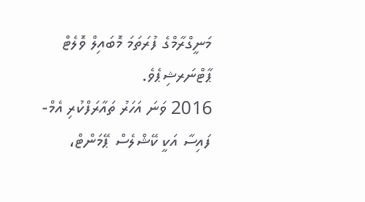މަނީގްރާމްގެ ފުރަތަމަ މޮބައިލް ވޮލެޓް ޕާޓްނަރޝިޕެވެ.
2016 ވަނަ އަހަރު ތައާރަފްކުރި އެމް-ފައިސާ އަކީ ކޭޝްލެސް ޕޭމަންޓް،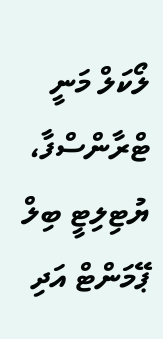ލޯކަލް މަނީ ޓްރާންސްފާ، ޔުޓިލިޓީ ބިލް ޕޭމަންޓް އަދި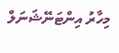މިހާރު އިންޓަނޭޝަނަލް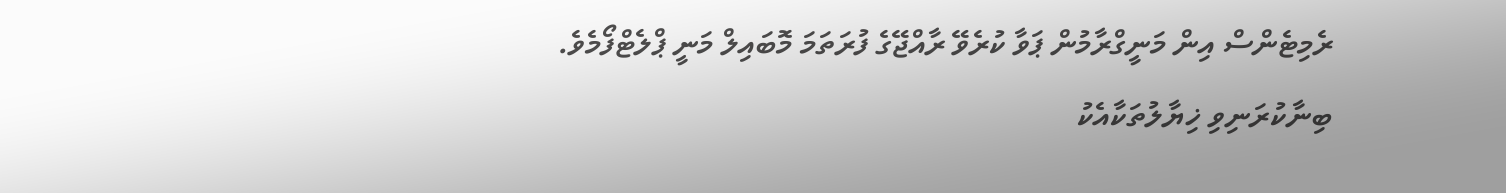ރެމިޓެންސް އިން މަނީގްރާމުން ޕަވާ ކުރެވޭ ރާއްޖޭގެ ފުރަތަމަ މޮބައިލް މަނީ ޕްލެޓްފޯމެވެ.
ބިނާކުރަނިވި ޚިޔާލުތަކާއެކު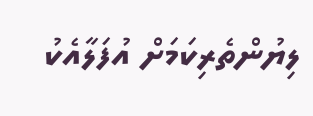ލިޔުންތެރިކަމަށް އުފަލާއެކު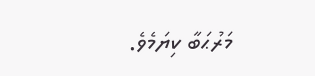މަރުޙަބާ ކިޔަމެވެ.